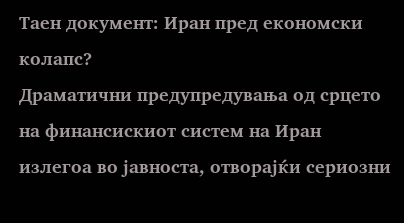Таен документ: Иран пред економски колапс?
Драматични предупредувања од срцето на финансискиот систем на Иран излегоа во јавноста, отворајќи сериозни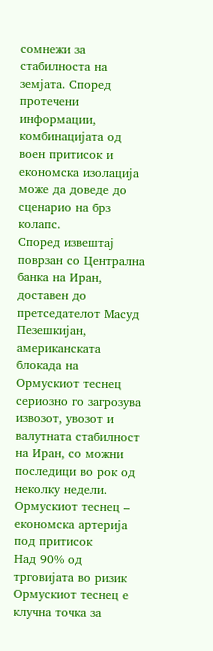сомнежи за стабилноста на земјата. Според протечени информации, комбинацијата од воен притисок и економска изолација може да доведе до сценарио на брз колапс.
Според извештај поврзан со Централна банка на Иран, доставен до претседателот Масуд Пезешкијан, американската блокада на Ормускиот теснец сериозно го загрозува извозот, увозот и валутната стабилност на Иран, со можни последици во рок од неколку недели.
Ормускиот теснец – економска артерија под притисок
Над 90% од трговијата во ризик
Ормускиот теснец е клучна точка за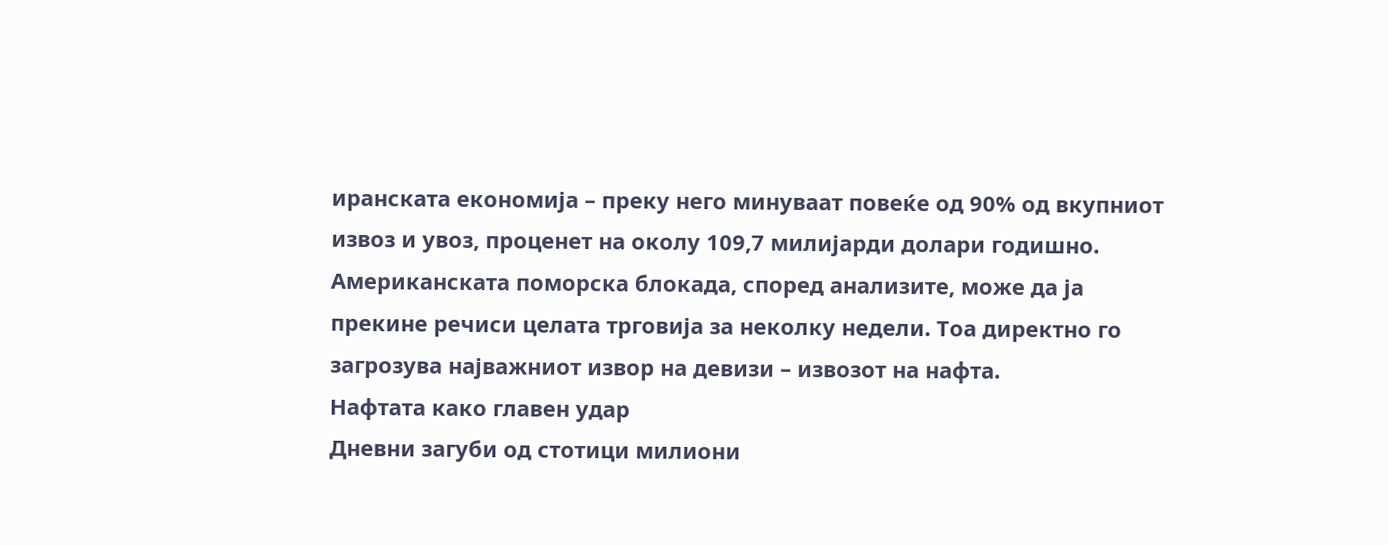иранската економија – преку него минуваат повеќе од 90% од вкупниот извоз и увоз, проценет на околу 109,7 милијарди долари годишно.
Американската поморска блокада, според анализите, може да ја прекине речиси целата трговија за неколку недели. Тоа директно го загрозува најважниот извор на девизи – извозот на нафта.
Нафтата како главен удар
Дневни загуби од стотици милиони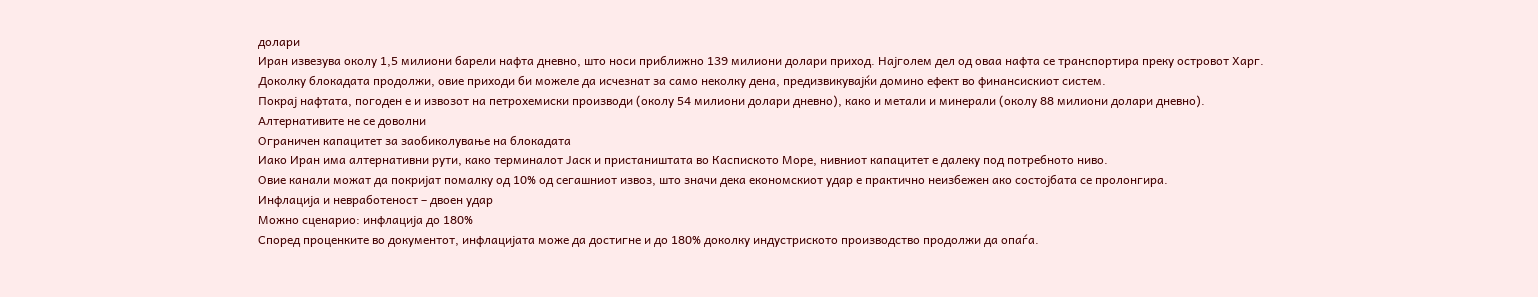долари
Иран извезува околу 1,5 милиони барели нафта дневно, што носи приближно 139 милиони долари приход. Најголем дел од оваа нафта се транспортира преку островот Харг.
Доколку блокадата продолжи, овие приходи би можеле да исчезнат за само неколку дена, предизвикувајќи домино ефект во финансискиот систем.
Покрај нафтата, погоден е и извозот на петрохемиски производи (околу 54 милиони долари дневно), како и метали и минерали (околу 88 милиони долари дневно).
Алтернативите не се доволни
Ограничен капацитет за заобиколување на блокадата
Иако Иран има алтернативни рути, како терминалот Јаск и пристаништата во Каспиското Море, нивниот капацитет е далеку под потребното ниво.
Овие канали можат да покријат помалку од 10% од сегашниот извоз, што значи дека економскиот удар е практично неизбежен ако состојбата се пролонгира.
Инфлација и невработеност – двоен удар
Можно сценарио: инфлација до 180%
Според проценките во документот, инфлацијата може да достигне и до 180% доколку индустриското производство продолжи да опаѓа.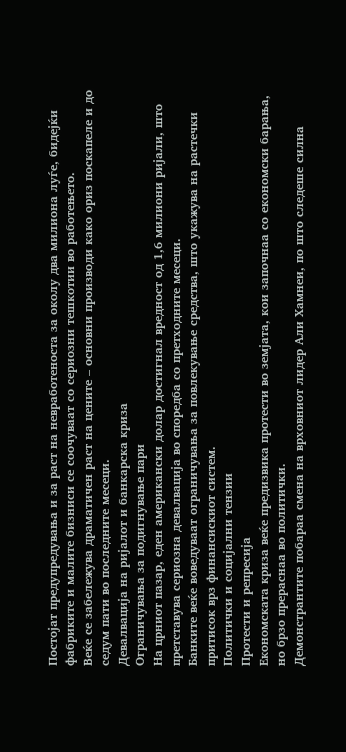Постојат предупредувања и за раст на невработеноста за околу два милиона луѓе, бидејќи фабриките и малите бизниси се соочуваат со сериозни тешкотии во работењето.
Веќе се забележува драматичен раст на цените – основни производи како ориз поскапеле и до седум пати во последните месеци.
Девалвација на ријалот и банкарска криза
Ограничувања за подигнување пари
На црниот пазар, еден американски долар достигнал вредност од 1,6 милиони ријали, што претставува сериозна девалвација во споредба со претходните месеци.
Банките веќе воведуваат ограничувања за повлекување средства, што укажува на растечки притисок врз финансискиот систем.
Политички и социјални тензии
Протести и репресија
Економската криза веќе предизвика протести во земјата, кои започнаа со економски барања, но брзо прераснаа во политички.
Демонстрантите побараа смена на врховниот лидер Али Хамнеи, по што следеше силна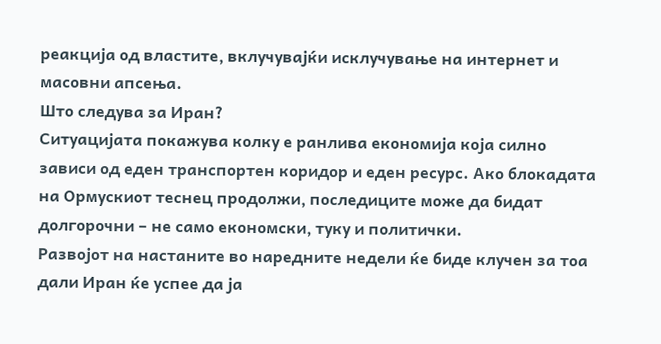реакција од властите, вклучувајќи исклучување на интернет и масовни апсења.
Што следува за Иран?
Ситуацијата покажува колку е ранлива економија која силно зависи од еден транспортен коридор и еден ресурс. Ако блокадата на Ормускиот теснец продолжи, последиците може да бидат долгорочни – не само економски, туку и политички.
Развојот на настаните во наредните недели ќе биде клучен за тоа дали Иран ќе успее да ја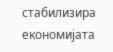стабилизира економијата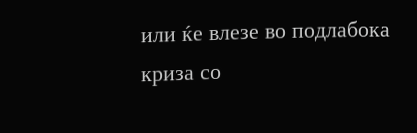или ќе влезе во подлабока криза со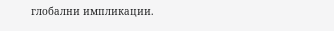глобални импликации.